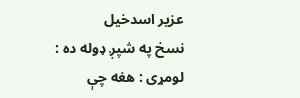عزیر اسدخیل
نسخ په شپږ ډوله ده :
لومړى : هغه چې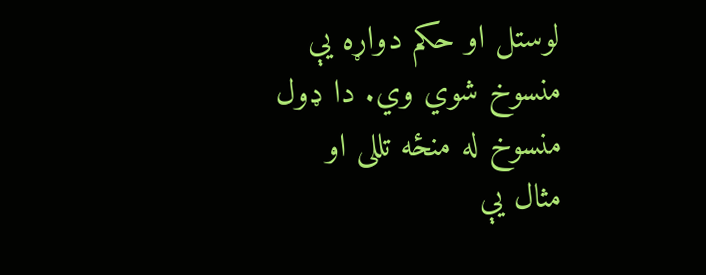لوستل او حکم دواړه يې منسوخ شوي وي. دا ډول منسوخ له منځه تللى او مثال يې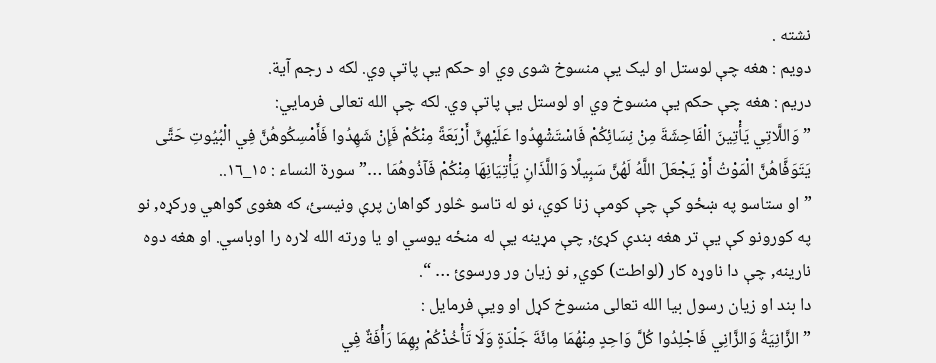نشته .
دويم : هغه چې لوستل او ليک يې منسوخ شوى وي او حکم يې پاتې وي. لکه د رجم آية.
دريم : هغه چې حکم يې منسوخ وي او لوستل يې پاتې وي. لکه چې الله تعالی فرمايي:
” وَاللَّاتِي يَأْتِينَ الْفَاحِشَةَ مِنْ نِسَائِكُمْ فَاسْتَشْهِدُوا عَلَيْهِنَّ أَرْبَعَةً مِنْكُمْ فَإِنْ شَهِدُوا فَأَمْسِكُوهُنَّ فِي الْبُيُوتِ حَتَّى يَتَوَفَّاهُنَّ الْمَوْتُ أَوْ يَجْعَلَ اللَّهُ لَهُنَّ سَبِيلًا وَاللَّذَانِ يَأْتِيَانِهَا مِنْكُمْ فَآذُوهُمَا …” سورة النساء : ١٥_١٦..
” او ستاسو په ښځو کې چې کومې زنا کوي، نو له تاسو څلور ګواهان پرې ونيسئ، که هغوى ګواهي ورکړه, نو په کورونو کې يې تر هغه بندې کړئ, چې مړينه يې له منځه يوسي او يا ورته الله لاره را اوباسي. او هغه دوه نارينه, چې دا ناوړه کار (لواطت) کوي, نو زيان ور ورسوئ … “.
دا بند او زيان رسول بيا الله تعالى منسوخ کړل او ويې فرمايل :
” الزَّانِيَةُ وَالزَّانِي فَاجْلِدُوا كُلَّ وَاحِدٍ مِنْهُمَا مِائَةَ جَلْدَةٍ وَلَا تَأْخُذْكُمْ بِهِمَا رَأْفَةٌ فِي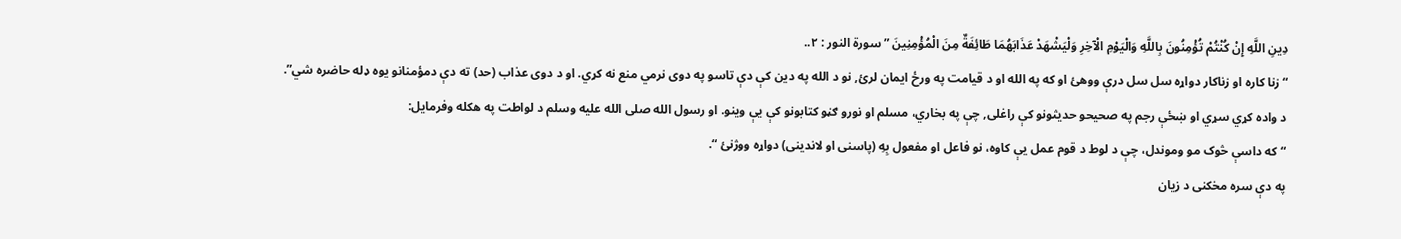دِينِ اللَّهِ إِنْ كُنْتُمْ تُؤْمِنُونَ بِاللَّهِ وَالْيَوْمِ الْآخِرِ وَلْيَشْهَدْ عَذَابَهُمَا طَائِفَةٌ مِنَ الْمُؤْمِنِينَ ” سورة النور : ٢..
“زنا کاره او زناکار دواړه سل سل درې ووهئ او که په الله او د قيامت په ورځ ايمان لرئ, نو د الله په دين کې دې تاسو په دوى نرمي منع نه کړي. او د دوى عذاب (حد) ته دې دمؤمنانو يوه ډله حاضره شي”.
د واده کړي سړي او ښځې رجم په صحيحو حديثونو کې راغلى, چې په بخاري، مسلم او نورو ګڼو کتابونو کې يې وينو. او رسول الله صلى الله عليه وسلم د لواطت په هکله وفرمايل:
“که داسې څوک مو وموندل، چې د لوط د قوم عمل يې کاوه، نو فاعل او مفعول بِهِ (پاسنى او لاندينى) دواړه ووژنئ “.
په دې سره مخکنى د زيان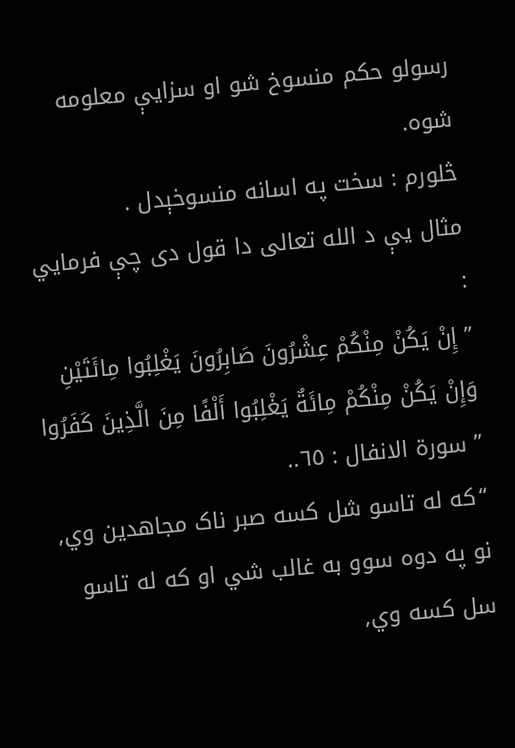رسولو حکم منسوخ شو او سزايې معلومه شوه.
څلورم : سخت په اسانه منسوخېدل .
مثال يې د الله تعالى دا قول دى چې فرمايي :
” إِنْ يَكُنْ مِنْكُمْ عِشْرُونَ صَابِرُونَ يَغْلِبُوا مِائَتَيْنِ وَإِنْ يَكُنْ مِنْكُمْ مِائَةٌ يَغْلِبُوا أَلْفًا مِنَ الَّذِينَ كَفَرُوا ” سورة الانفال : ٦٥..
“که له تاسو شل کسه صبر ناک مجاهدين وي, نو په دوه سوو به غالب شي او که له تاسو سل کسه وي,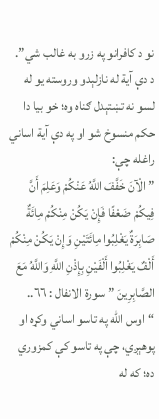نو د کافرانو په زرو به غالب شي”.
د دې آية له نازلېدو وروسته يو له لسو نه تښتېدل ګناه وه؛ خو بيا دا حکم منسوخ شو او په دې آية اساني راغله چې:
” الْآنَ خَفَّفَ اللَّهُ عَنْكُمْ وَعَلِمَ أَنَّ فِيكُمْ ضَعْفًا فَإِنْ يَكُنْ مِنْكُمْ مِائَةٌ صَابِرَةٌ يَغْلِبُوا مِائَتَيْنِ وَإِنْ يَكُنْ مِنْكُمْ أَلْفٌ يَغْلِبُوا أَلْفَيْنِ بِإِذْنِ اللَّهِ وَاللَّهُ مَعَ الصَّابِرِينَ ” سورة الانفال : ٦٦..
“اوس الله په تاسو اساني وکړه او پوهېږي، چې په تاسو کې کمزوري ده؛ که له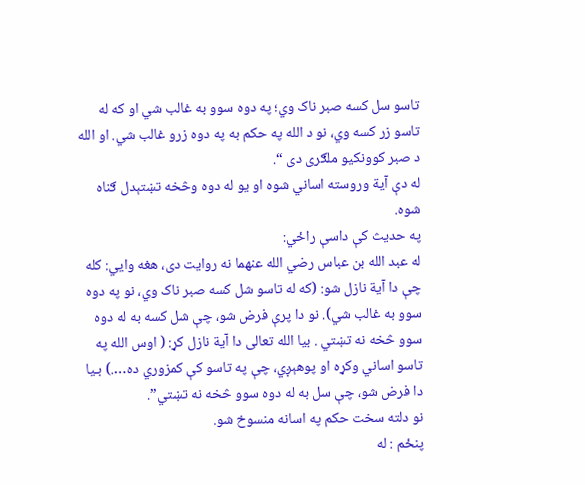تاسو سل کسه صبر ناک وي؛ په دوه سوو به غالب شي او که له تاسو زر کسه وي، نو د الله په حکم به په دوه زرو غالب شي. او الله د صبر کوونکيو ملګرى دى “.
له دې آية وروسته اساني شوه او يو له دوه وڅخه تښتېدل ګناه شوه.
په حديث کې داسې راځي:
له عبد الله بن عباس رضي الله عنهما نه روايت دى، هغه وايي: کله چې دا آية نازل شو: (که له تاسو شل کسه صبر ناک وي، نو په دوه سوو به غالب شي). نو دا پرې فرض شو، چې شل کسه به له دوه سوو څخه نه تښتي . بيا الله تعالى دا آية نازل کړ: ( اوس الله په تاسو اساني وکړه او پوهېږي، چې په تاسو کې کمزوري ده….) بـيا دا فرض شو، چې سل به له دوه سوو څخه نه تښتي”.
نو دلته سخت حکم په اسانه منسوخ شو.
پنځم : له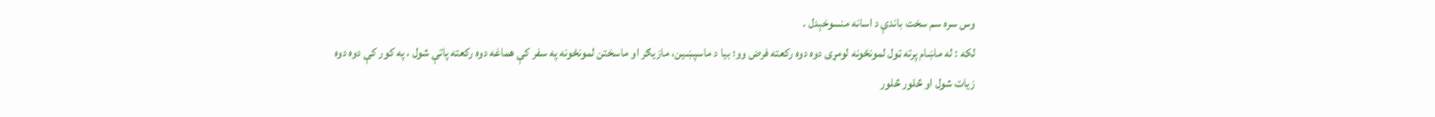وس سره سم سخت باندې د اسانه منسوخېدل .
لکه : له ماښام پرته ټول لمونځونه لومړى دوه دوه رکعته فرض وو؛ بيا د ماسپښين، مازيګر او ماسختن لمونځونه په سفر کې هماغه دوه رکعته پاتې شول ، په کور کې دوه دوه زيات شول او څلور څلور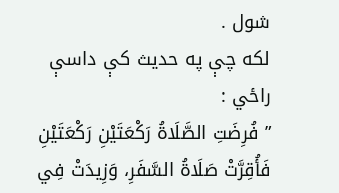شول .
لکه چې په حديث کې داسې راځي :
” فُرِضَتِ الصَّلَاةُ رَكْعَتَيْنِ رَكْعَتَيْنِ فَأُقِرَّتْ صَلَاةُ السَّفَرِ، وَزِيدَتْ فِي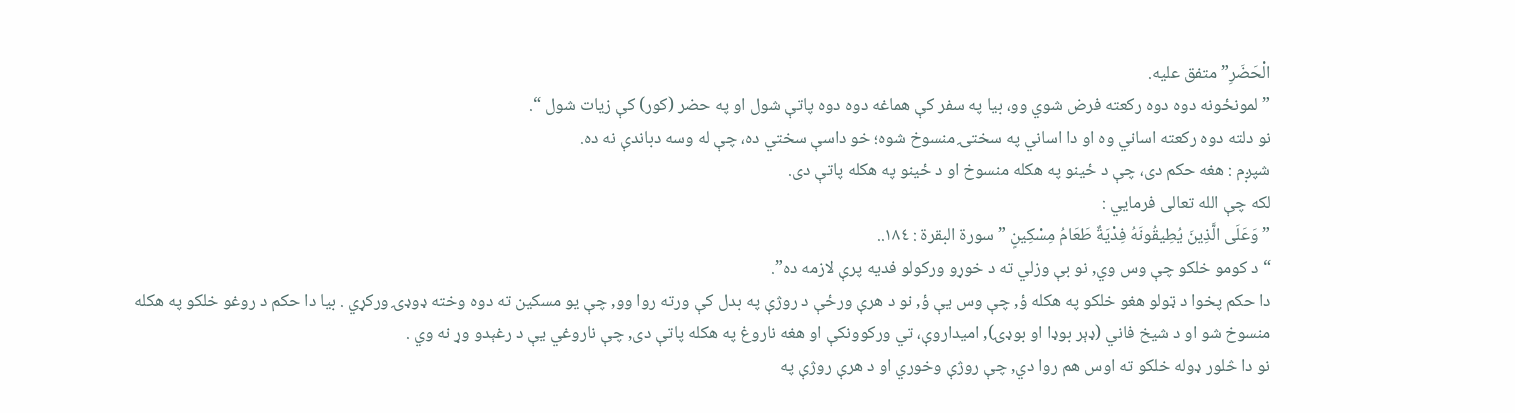الْحَضَرِ” متفق عليه.
” لمونځونه دوه دوه رکعته فرض شوي وو، بيا په سفر کې هماغه دوه دوه پاتې شول او په حضر (کور) کې زيات شول “.
نو دلته دوه رکعته اساني وه او دا اساني په سختۍ منسوخ شوه؛ خو داسې سختي ده، چې له وسه دباندې نه ده.
شپږم : هغه حکم دى، چې د ځينو په هکله منسوخ او د ځينو په هکله پاتې دى.
لکه چې الله تعالى فرمايي :
” وَعَلَى الَّذِينَ يُطِيقُونَهُ فِدْيَةٌ طَعَامُ مِسْكِينٍ ” سورة البقرة : ١٨٤..
“د کومو خلکو چې وس وي, نو بې وزلي ته د خوړو ورکولو فديه پرې لازمه ده”.
دا حکم پخوا د ټولو هغو خلکو په هکله ؤ, چې وس يې ؤ, نو د هرې ورځې د روژې په بدل کې ورته روا وو, چې يو مسکين ته دوه وخته ډوډۍ ورکړي . بيا دا حکم د روغو خلکو په هکله منسوخ شو او د شيخ فاني (ډېر بوډا او بوډۍ), اميداروې، تي ورکوونکې او هغه ناروغ په هکله پاتې دى, چې ناروغي يې د رغېدو وړ نه وي .
نو دا څلور ډوله خلکو ته اوس هم روا دي, چې روژې وخوري او د هرې روژې په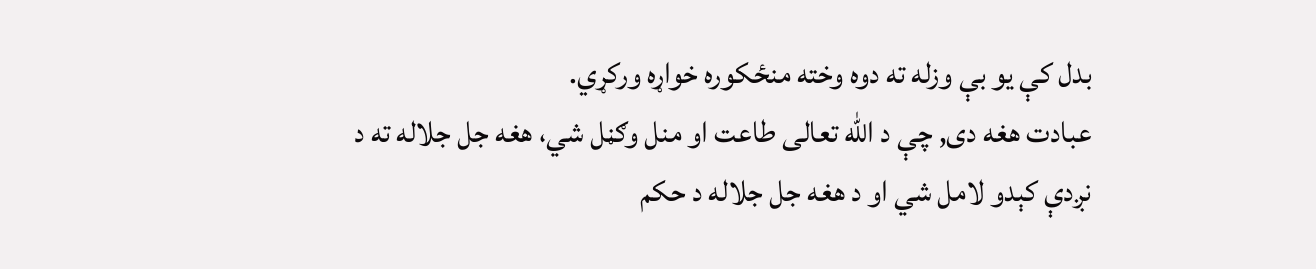بدل کې يو بې وزله ته دوه وخته منځکوره خواړه ورکړي.
عبادت هغه دى, چې د الله تعالى طاعت او منل وګڼل شي، هغه جل جلاله ته د نږدې کېدو لامل شي او د هغه جل جلاله د حکم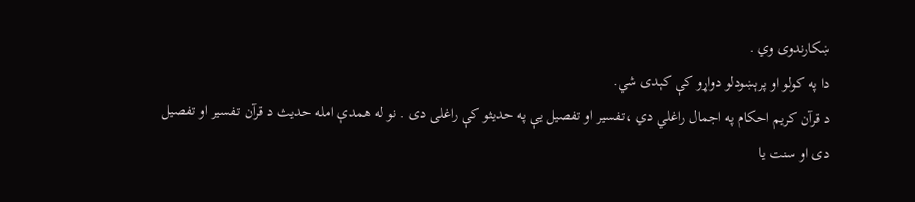ښکارندوى وي .
دا په کولو او پرېښودلو دواړو کې کېدى شي.
د قرآن کريم احکام په اجمال راغلي دي ،تـفسير او تفصيل يې په حديثو کې راغلى دى . نو له همدې امله حديث د قرآن تـفسير او تفصيل دى او سنت يا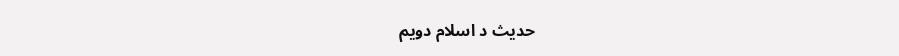حديث د اسلام دويم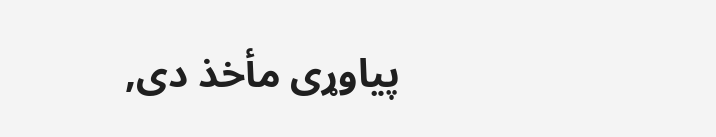پياوړى مأخذ دى,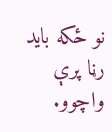نو ځکه بايد رڼا پرې واچوو.